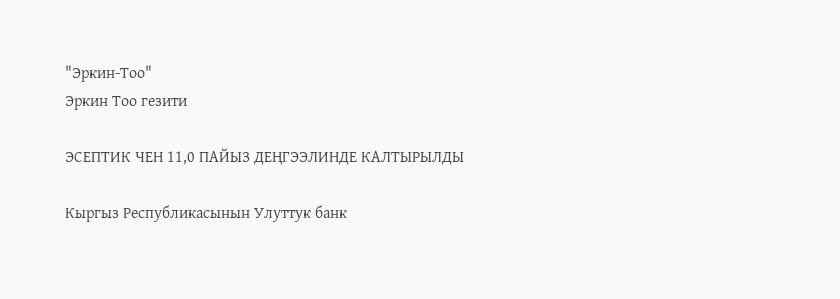"Эркин-Тоо"
Эркин Тоо гезити

ЭСЕПТИК ЧЕН 11,0 ПАЙЫЗ ДЕҢГЭЭЛИНДЕ КАЛТЫРЫЛДЫ

Кыргыз Республикасынын Улуттук банк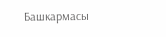Башкармасы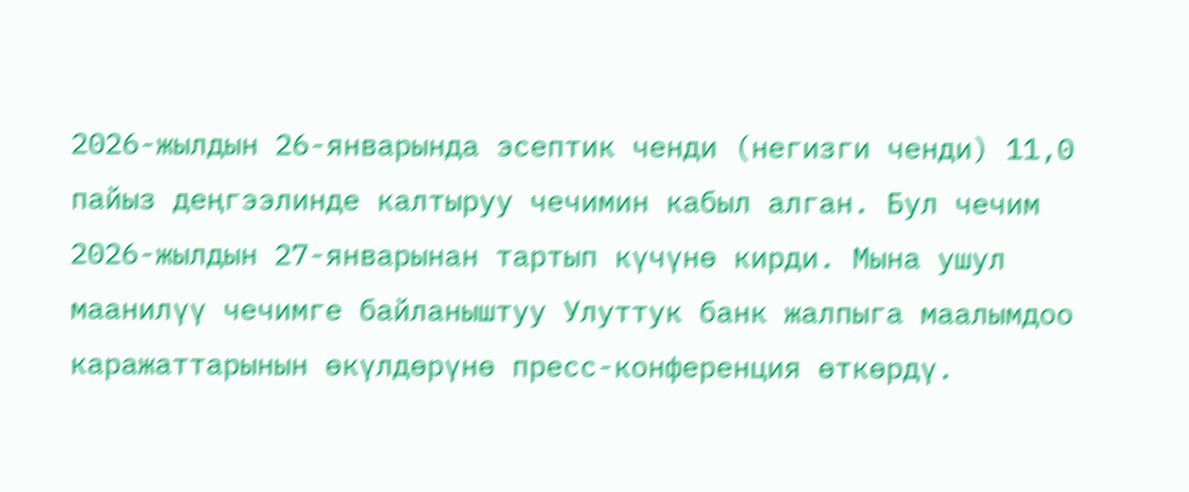2026-жылдын 26-январында эсептик ченди (негизги ченди) 11,0 пайыз деңгээлинде калтыруу чечимин кабыл алган. Бул чечим 2026-жылдын 27-январынан тартып күчүнө кирди. Мына ушул маанилүү чечимге байланыштуу Улуттук банк жалпыга маалымдоо каражаттарынын өкүлдөрүнө пресс-конференция өткөрдү.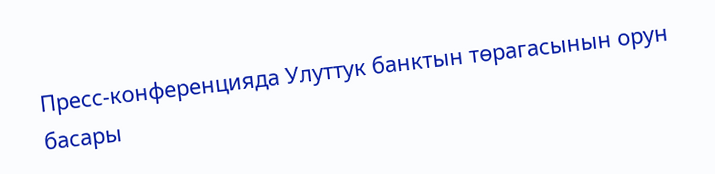Пресс-конференцияда Улуттук банктын төрагасынын орун басары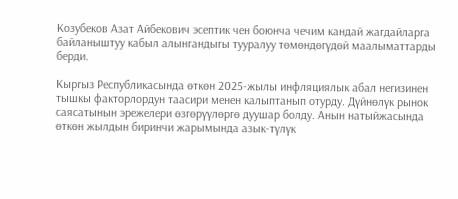Козубеков Азат Айбекович эсептик чен боюнча чечим кандай жагдайларга байланыштуу кабыл алынгандыгы тууралуу төмөндөгүдөй маалыматтарды берди.

Кыргыз Республикасында өткөн 2025-жылы инфляциялык абал негизинен тышкы факторлордун таасири менен калыптанып отурду. Дүйнөлүк рынок саясатынын эрежелери өзгөрүүлөргө дуушар болду. Анын натыйжасында өткөн жылдын биринчи жарымында азык-түлүк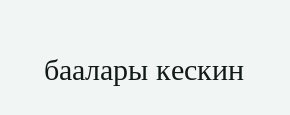баалары кескин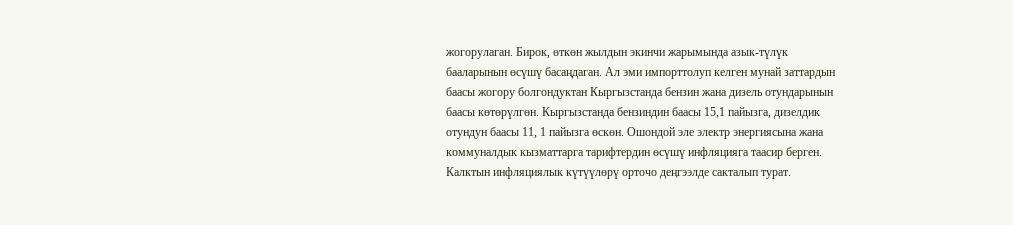жогорулаган. Бирок, өткөн жылдын экинчи жарымында азык-түлүк бааларынын өсүшү басаңдаган. Ал эми импорттолуп келген мунай заттардын баасы жогору болгондуктан Кыргызстанда бензин жана дизель отундарынын баасы көтөрүлгөн. Кыргызстанда бензиндин баасы 15,1 пайызга, дизелдик отундун баасы 11, 1 пайызга өскөн. Ошондой эле электр энергиясына жана коммуналдык кызматтарга тарифтердин өсүшү инфляцияга таасир берген. Калктын инфляциялык күтүүлөрү орточо деңгээлде сакталып турат.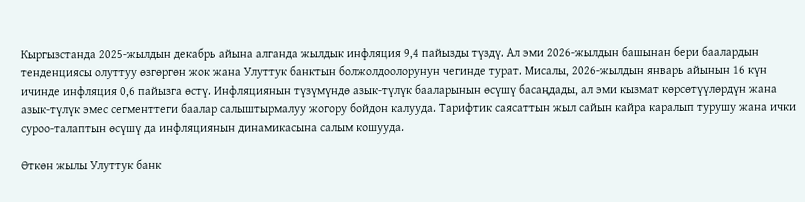Кыргызстанда 2025-жылдын декабрь айына алганда жылдык инфляция 9,4 пайызды түздү. Ал эми 2026-жылдын башынан бери баалардын тенденциясы олуттуу өзгөргөн жок жана Улуттук банктын болжолдоолорунун чегинде турат. Мисалы, 2026-жылдын январь айынын 16 күн ичинде инфляция 0,6 пайызга өстү. Инфляциянын түзүмүндө азык-түлүк бааларынын өсүшү басаңдады, ал эми кызмат көрсөтүүлөрдүн жана азык-түлүк эмес сегменттеги баалар салыштырмалуу жогору бойдон калууда. Тарифтик саясаттын жыл сайын кайра каралып турушу жана ички суроо-талаптын өсүшү да инфляциянын динамикасына салым кошууда.

Өткөн жылы Улуттук банк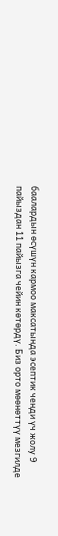баалардын өсүшүн кармоо максатында эсептик ченди үч жолу 9 пайыздан 11 пайызга чейин көтөрдү. Биз орто мөөнөттүү мезгилде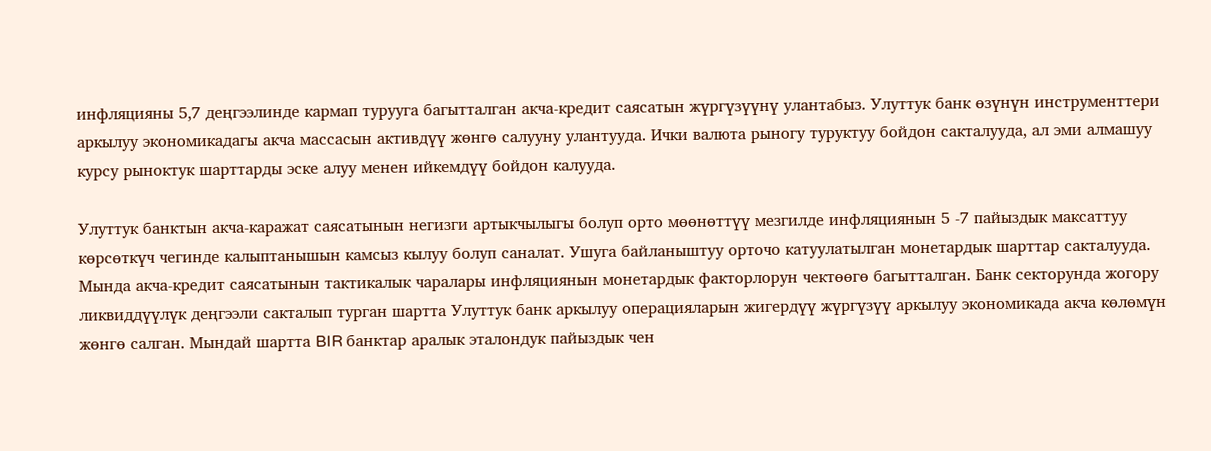инфляцияны 5,7 деңгээлинде кармап турууга багытталган акча-кредит саясатын жүргүзүүнү улантабыз. Улуттук банк өзүнүн инструменттери аркылуу экономикадагы акча массасын активдүү жөнгө салууну улантууда. Ички валюта рыногу туруктуу бойдон сакталууда, ал эми алмашуу курсу рыноктук шарттарды эске алуу менен ийкемдүү бойдон калууда.

Улуттук банктын акча-каражат саясатынын негизги артыкчылыгы болуп орто мөөнөттүү мезгилде инфляциянын 5 -7 пайыздык максаттуу көрсөткүч чегинде калыптанышын камсыз кылуу болуп саналат. Ушуга байланыштуу орточо катуулатылган монетардык шарттар сакталууда. Мында акча-кредит саясатынын тактикалык чаралары инфляциянын монетардык факторлорун чектөөгө багытталган. Банк секторунда жогору ликвиддүүлүк деңгээли сакталып турган шартта Улуттук банк аркылуу операцияларын жигердүү жүргүзүү аркылуу экономикада акча көлөмүн жөнгө салган. Мындай шартта BIR банктар аралык эталондук пайыздык чен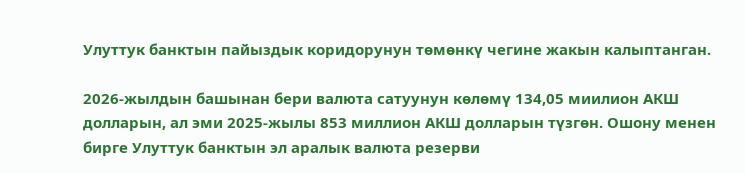Улуттук банктын пайыздык коридорунун төмөнкү чегине жакын калыптанган.

2026-жылдын башынан бери валюта сатуунун көлөмү 134,05 миилион АКШ долларын, ал эми 2025-жылы 853 миллион АКШ долларын түзгөн. Ошону менен бирге Улуттук банктын эл аралык валюта резерви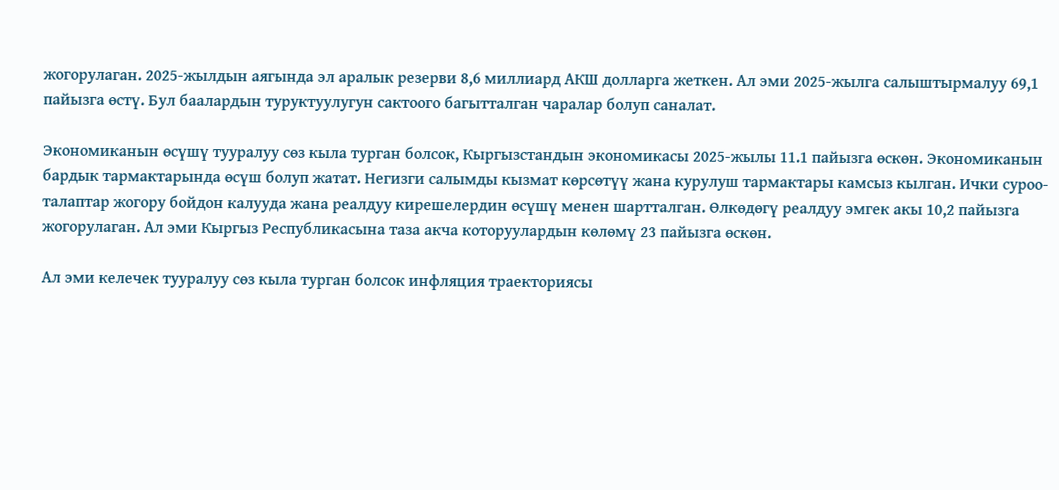жогорулаган. 2025-жылдын аягында эл аралык резерви 8,6 миллиард АКШ долларга жеткен. Ал эми 2025-жылга салыштырмалуу 69,1 пайызга өстү. Бул баалардын туруктуулугун сактоого багытталган чаралар болуп саналат.

Экономиканын өсүшү тууралуу сөз кыла турган болсок, Кыргызстандын экономикасы 2025-жылы 11.1 пайызга өскөн. Экономиканын бардык тармактарында өсүш болуп жатат. Негизги салымды кызмат көрсөтүү жана курулуш тармактары камсыз кылган. Ички суроо-талаптар жогору бойдон калууда жана реалдуу кирешелердин өсүшү менен шартталган. Өлкөдөгү реалдуу эмгек акы 10,2 пайызга жогорулаган. Ал эми Кыргыз Республикасына таза акча которуулардын көлөмү 23 пайызга өскөн.

Ал эми келечек тууралуу сөз кыла турган болсок инфляция траекториясы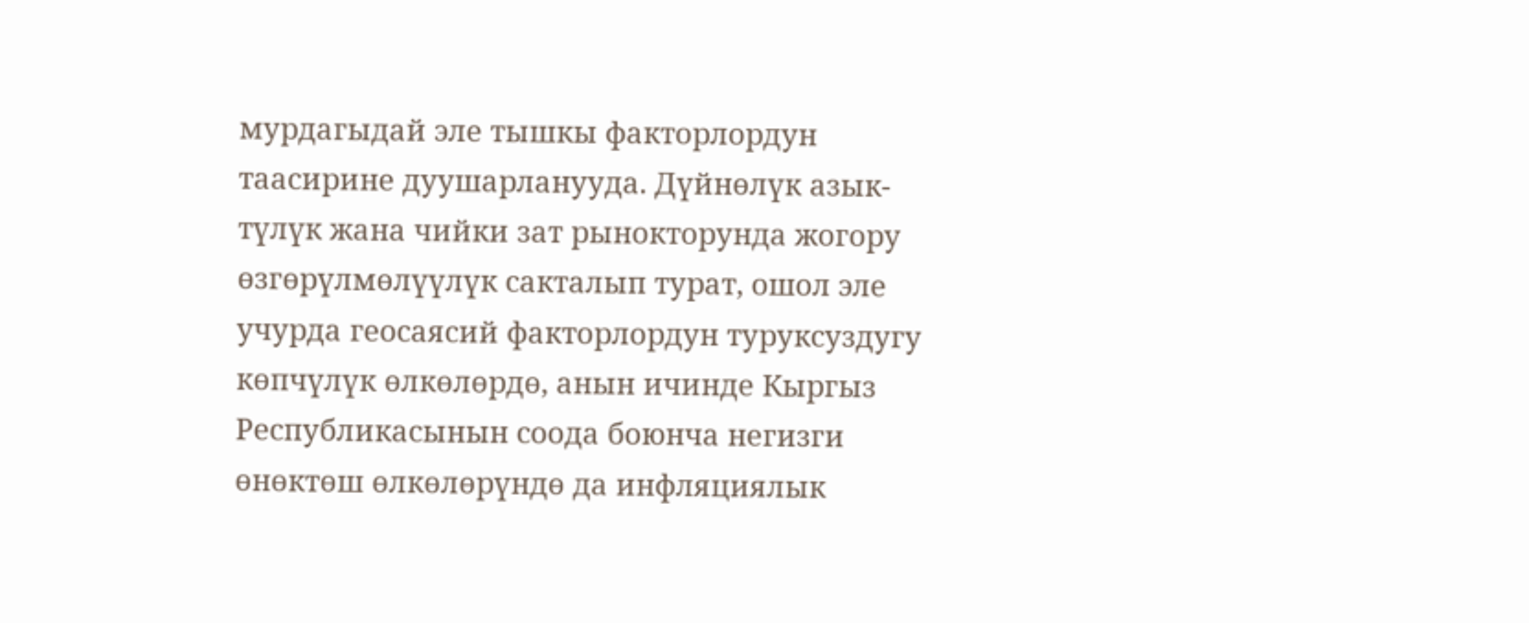мурдагыдай эле тышкы факторлордун таасирине дуушарланууда. Дүйнөлүк азык-түлүк жана чийки зат рынокторунда жогору өзгөрүлмөлүүлүк сакталып турат, ошол эле учурда геосаясий факторлордун туруксуздугу көпчүлүк өлкөлөрдө, анын ичинде Кыргыз Республикасынын соода боюнча негизги өнөктөш өлкөлөрүндө да инфляциялык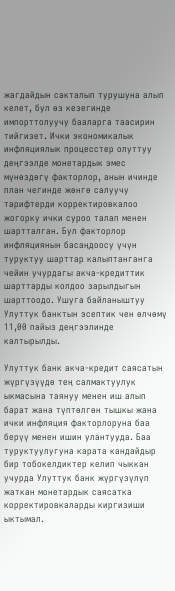жагдайдын сакталып турушуна алып келет, бул өз кезегинде импорттолуучу бааларга таасирин тийгизет. Ички экономикалык инфляциялык процесстер олуттуу деңгээлде монетардык эмес мүнөздөгү факторлор, анын ичинде план чегинде жөнгө салуучу тарифтерди корректировкалоо жогорку ички суроо талап менен шартталган. Бул факторлор инфляциянын басаңдоосу үчүн туруктуу шарттар калыптанганга чейин учурдагы акча-кредиттик шарттарды колдоо зарылдыгын шарттоодо. Ушуга байланыштуу Улуттук банктын эсептик чен өлчөмү 11,00 пайыз деңгээлинде калтырылды.

Улуттук банк акча-кредит саясатын жүргүзүүдө тең салмактуулук ыкмасына таянуу менен иш алып барат жана түптөлгөн тышкы жана ички инфляция факторлоруна баа берүү менен ишин улантууда. Баа туруктуулугуна карата кандайдыр бир тобокелдиктер келип чыккан учурда Улуттук банк жүргүзүлүп жаткан монетардык саясатка корректировкаларды киргизиши ыктымал.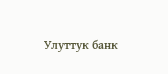Улуттук банк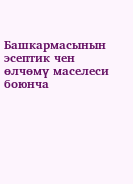Башкармасынын эсептик чен өлчөмү маселеси боюнча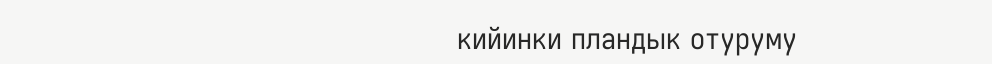кийинки пландык отуруму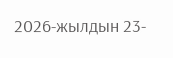2026-жылдын 23-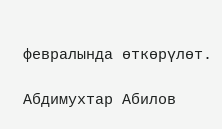февралында өткөрүлөт.

Абдимухтар Абилов